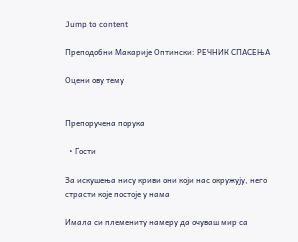Jump to content

Преподобни Макарије Оптински: РЕЧНИК СПАСЕЊА

Оцени ову тему


Препоручена порука

  • Гости

За искушења нису криви они који нас окружују, него страсти које постоје у нама

Имала си племениту намеру да очуваш мир са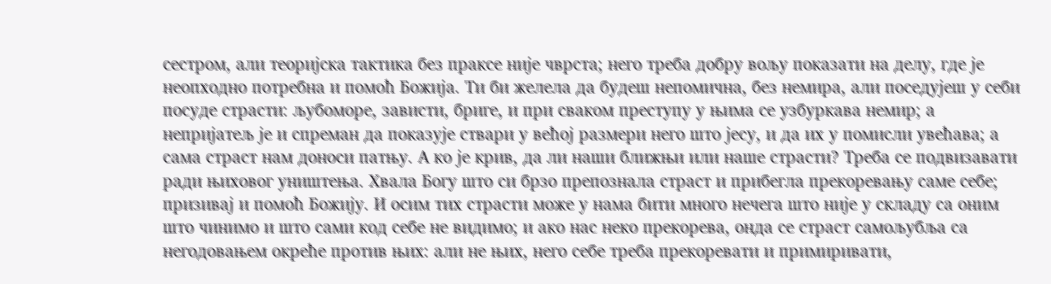сестром, али теоријска тактика без праксе није чврста; него треба добру вољу показати на делу, где је неопходно потребна и помоћ Божија. Ти би желела да будеш непомична, без немира, али поседујеш у себи посуде страсти: љубоморе, зависти, бриге, и при сваком преступу у њима се узбуркава немир; а непријатељ је и спреман да показује ствари у већој размери него што јесу, и да их у помисли увећава; а сама страст нам доноси патњу. А ко је крив, да ли наши ближњи или наше страсти? Треба се подвизавати ради њиховог уништења. Хвала Богу што си брзо препознала страст и прибегла прекоревању саме себе; призивај и помоћ Божију. И осим тих страсти може у нама бити много нечега што није у складу са оним што чинимо и што сами код себе не видимо; и ако нас неко прекорева, онда се страст самољубља са негодовањем окреће против њих: али не њих, него себе треба прекоревати и примиривати,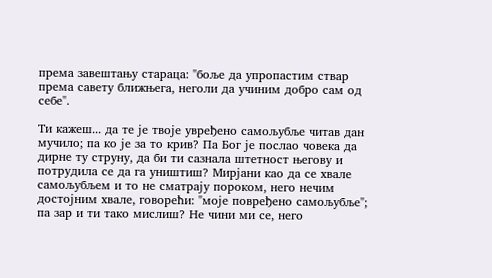према завештању стараца: "боље да упропастим ствар према савету ближњега, неголи да учиним добро сам од себе".

Ти кажеш... да те је твоје увређено самољубље читав дан мучило; па ко је за то крив? Па Бог је послао човека да дирне ту струну, да би ти сазнала штетност његову и потрудила се да га уништиш? Мирјани као да се хвале самољубљем и то не сматрају пороком, него нечим достојним хвале, говорећи: "моје повређено самољубље"; па зар и ти тако мислиш? Не чини ми се, него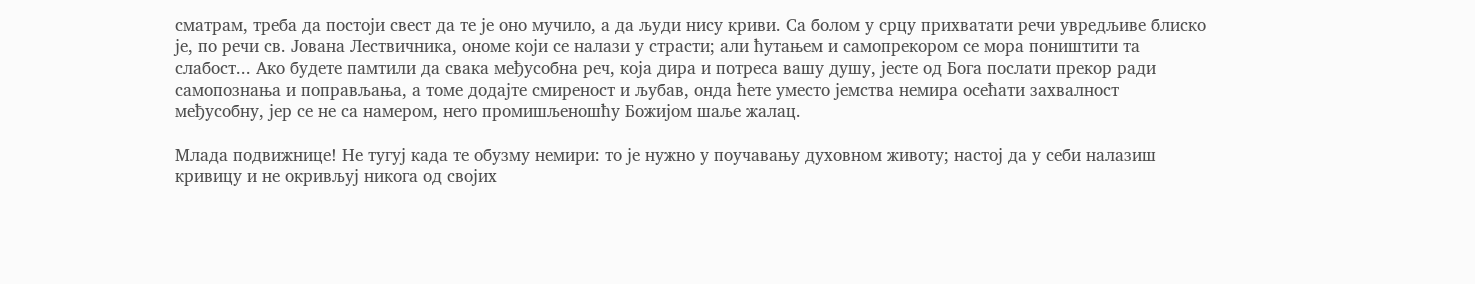сматрам, треба да постоји свест да те је оно мучило, а да људи нису криви. Са болом у срцу прихватати речи увредљиве блиско је, по речи св. Јована Лествичника, ономе који се налази у страсти; али ћутањем и самопрекором се мора поништити та слабост... Ако будете памтили да свака међусобна реч, која дира и потреса вашу душу, јесте од Бога послати прекор ради самопознања и поправљања, а томе додајте смиреност и љубав, онда ћете уместо јемства немира осећати захвалност међусобну, јер се не са намером, него промишљеношћу Божијом шаље жалац.

Млада подвижнице! Не тугуј када те обузму немири: то је нужно у поучавању духовном животу; настој да у себи налазиш кривицу и не окривљуј никога од својих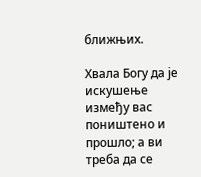ближњих.

Хвала Богу да је искушење између вас поништено и прошло; а ви треба да се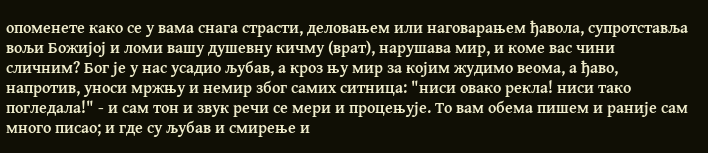опоменете како се у вама снага страсти, деловањем или наговарањем ђавола, супротставља вољи Божијој и ломи вашу душевну кичму (врат), нарушава мир, и коме вас чини сличним? Бог је у нас усадио љубав, а кроз њу мир за којим жудимо веома, а ђаво, напротив, уноси мржњу и немир због самих ситница: "ниси овако рекла! ниси тако погледала!" - и сам тон и звук речи се мери и процењује. То вам обема пишем и раније сам много писао; и где су љубав и смирење и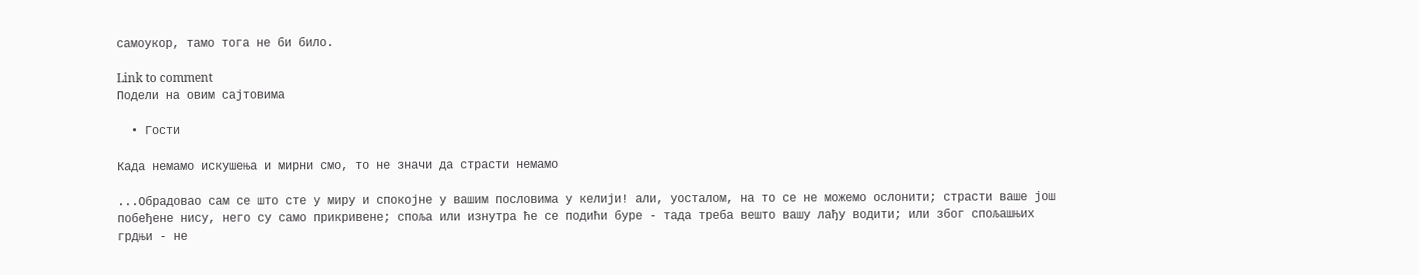самоукор, тамо тога не би било.

Link to comment
Подели на овим сајтовима

  • Гости

Када немамо искушења и мирни смо, то не значи да страсти немамо

...Обрадовао сам се што сте у миру и спокојне у вашим пословима у келији! али, уосталом, на то се не можемо ослонити; страсти ваше још побеђене нису, него су само прикривене; споља или изнутра ће се подићи буре - тада треба вешто вашу лађу водити; или због спољашњих грдњи - не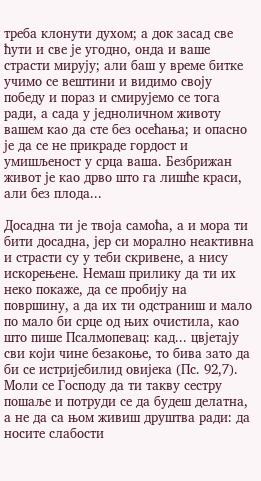треба клонути духом; а док засад све ћути и све је угодно, онда и ваше страсти мирују; али баш у време битке учимо се вештини и видимо своју победу и пораз и смирујемо се тога ради, а сада у једноличном животу вашем као да сте без осећања; и опасно је да се не прикраде гордост и умишљеност у срца ваша. Безбрижан живот је као дрво што га лишће краси, али без плода...

Досадна ти је твоја самоћа, а и мора ти бити досадна, јер си морално неактивна и страсти су у теби скривене, а нису искорењене. Немаш прилику да ти их неко покаже, да се пробију на површину, а да их ти одстраниш и мало по мало би срце од њих очистила, као што пише Псалмопевац: кад... цвјетају сви који чине безакоње, то бива зато да би се истријебилид овијека (Пс. 92,7). Моли се Господу да ти такву сестру пошаље и потруди се да будеш делатна, а не да са њом живиш друштва ради: да носите слабости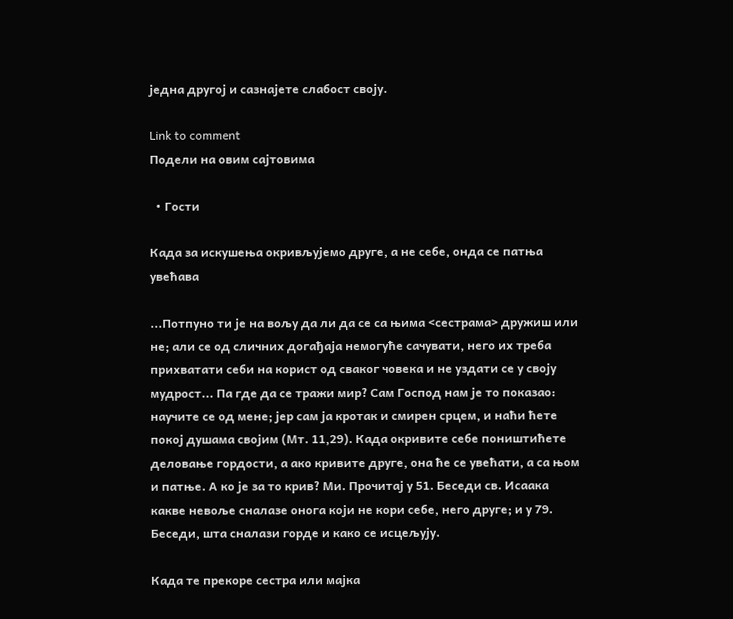једна другој и сазнајете слабост своју.

Link to comment
Подели на овим сајтовима

  • Гости

Када за искушења окривљујемо друге, а не себе, онда се патња увећава

...Потпуно ти је на вољу да ли да се са њима <сестрама> дружиш или не; али се од сличних догађаја немогуће сачувати, него их треба прихватати себи на корист од сваког човека и не уздати се у своју мудрост... Па где да се тражи мир? Сам Господ нам је то показао: научите се од мене; јер сам ја кротак и смирен срцем, и наћи ћете покој душама својим (Мт. 11,29). Када окривите себе поништићете деловање гордости, а ако кривите друге, она ће се увећати, а са њом и патње. А ко је за то крив? Ми. Прочитај у 51. Беседи св. Исаака какве невоље сналазе онога који не кори себе, него друге; и у 79. Беседи, шта сналази горде и како се исцељују.

Када те прекоре сестра или мајка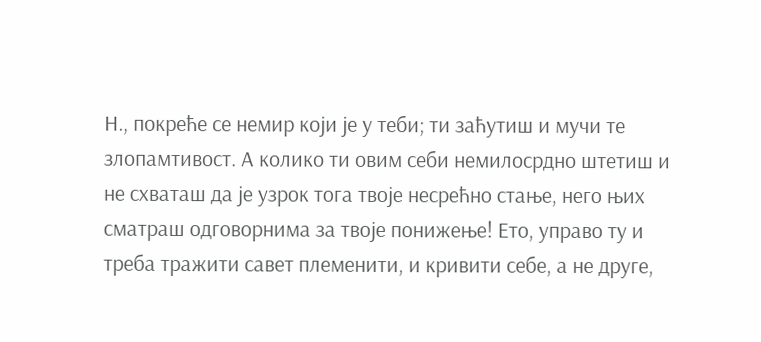Н., покреће се немир који је у теби; ти заћутиш и мучи те злопамтивост. А колико ти овим себи немилосрдно штетиш и не схваташ да је узрок тога твоје несрећно стање, него њих сматраш одговорнима за твоје понижење! Ето, управо ту и треба тражити савет племенити, и кривити себе, а не друге,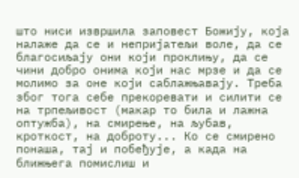што ниси извршила заповест Божију, која налаже да се и непријатељи воле, да се благосиљају они који проклињу, да се чини добро онима који нас мрзе и да се молимо за оне који саблажњавају. Треба због тога себе прекоревати и силити се на трпељивост (макар то била и лажна оптужба), на смирење, на љубав, кроткост, на доброту... Ко се смирено понаша, тај и побеђује, а када на ближњега помислиш и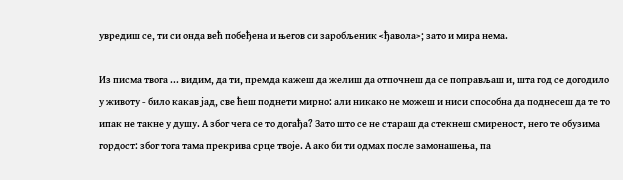увредиш се, ти си онда већ побеђена и његов си заробљеник <ђавола>; зато и мира нема.

Из писма твога ... видим, да ти, премда кажеш да желиш да отпочнеш да се поправљаш и, шта год се догодило у животу - било какав јад, све ћеш поднети мирно: али никако не можеш и ниси способна да поднесеш да те то ипак не такне у душу. А због чега се то догађа? Зато што се не стараш да стекнеш смиреност, него те обузима гордост: због тога тама прекрива срце твоје. А ако би ти одмах после замонашења, па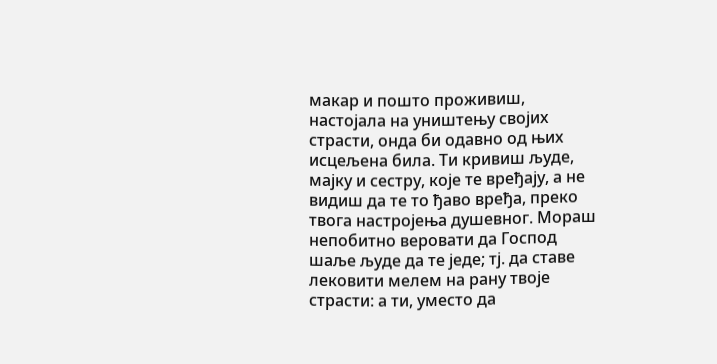макар и пошто проживиш, настојала на уништењу својих страсти, онда би одавно од њих исцељена била. Ти кривиш људе, мајку и сестру, које те вређају, а не видиш да те то ђаво вређа, преко твога настројења душевног. Мораш непобитно веровати да Господ шаље људе да те једе; тј. да ставе лековити мелем на рану твоје страсти: а ти, уместо да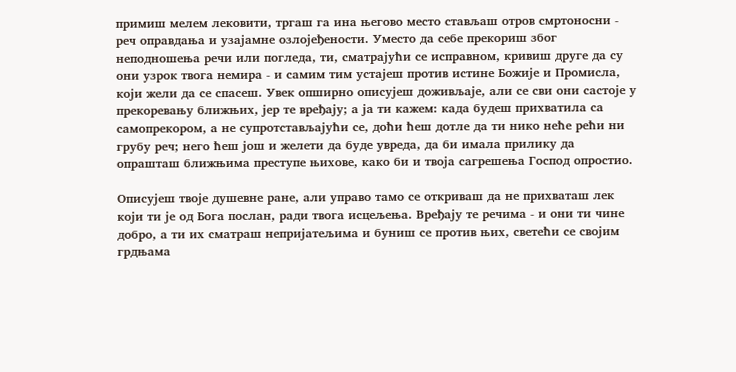примиш мелем лековити, тргаш га ина његово место стављаш отров смртоносни - реч оправдања и узајамне озлојеђености. Уместо да себе прекориш због неподношења речи или погледа, ти, сматрајући се исправном, кривиш друге да су они узрок твога немира - и самим тим устајеш против истине Божије и Промисла, који жели да се спасеш. Увек опширно описујеш доживљаје, али се сви они састоје у прекоревању ближњих, јер те вређају; а ја ти кажем: када будеш прихватила са самопрекором, а не супротстављајући се, доћи ћеш дотле да ти нико неће рећи ни грубу реч; него ћеш још и желети да буде увреда, да би имала прилику да опрашташ ближњима преступе њихове, како би и твоја сагрешења Господ опростио.

Описујеш твоје душевне ране, али управо тамо се откриваш да не прихваташ лек који ти је од Бога послан, ради твога исцељења. Вређају те речима - и они ти чине добро, а ти их сматраш непријатељима и буниш се против њих, светећи се својим грдњама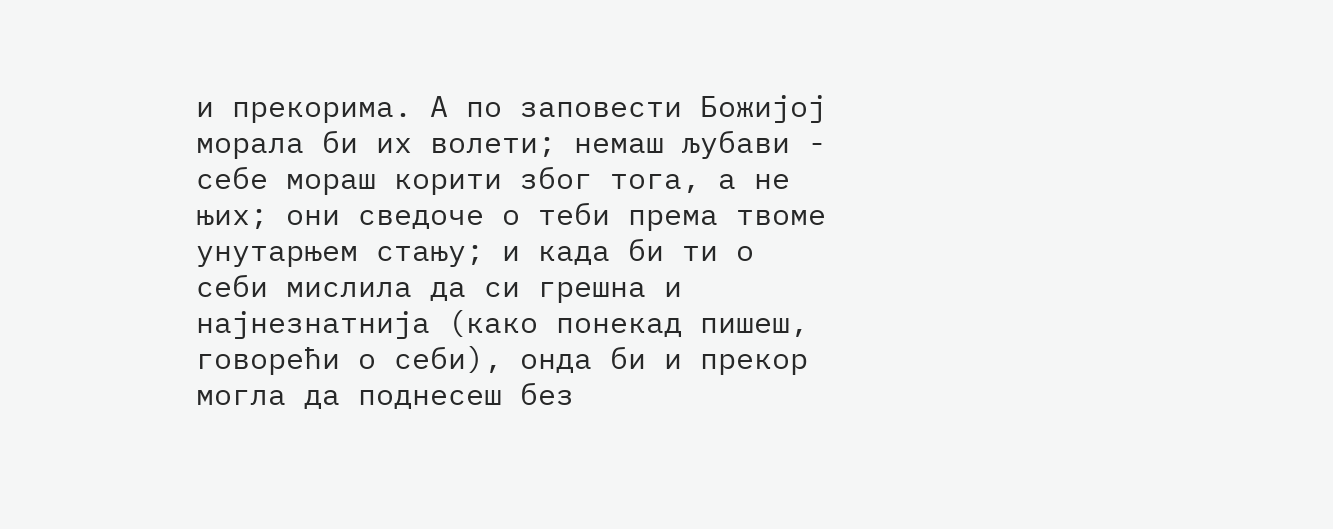и прекорима. А по заповести Божијој морала би их волети; немаш љубави - себе мораш корити због тога, а не њих; они сведоче о теби према твоме унутарњем стању; и када би ти о себи мислила да си грешна и најнезнатнија (како понекад пишеш, говорећи о себи), онда би и прекор могла да поднесеш без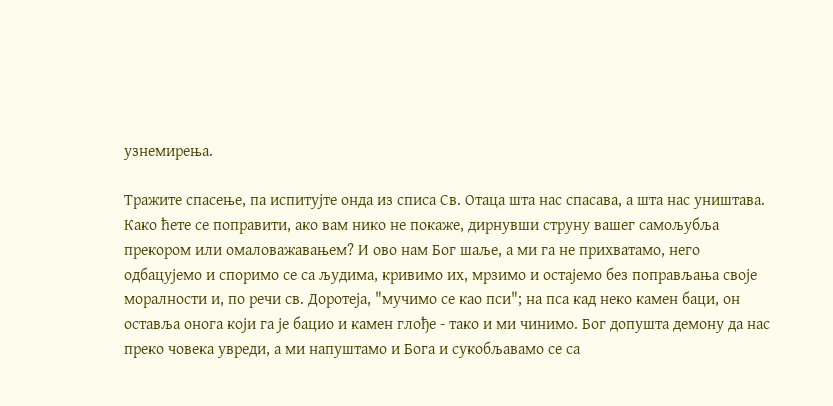узнемирења.

Тражите спасење, па испитујте онда из списа Св. Отаца шта нас спасава, а шта нас уништава. Како ћете се поправити, ако вам нико не покаже, дирнувши струну вашег самољубља прекором или омаловажавањем? И ово нам Бог шаље, а ми га не прихватамо, него одбацујемо и споримо се са људима, кривимо их, мрзимо и остајемо без поправљања своје моралности и, по речи св. Доротеја, "мучимо се као пси"; на пса кад неко камен баци, он оставља онога који га је бацио и камен глође - тако и ми чинимо. Бог допушта демону да нас преко човека увреди, а ми напуштамо и Бога и сукобљавамо се са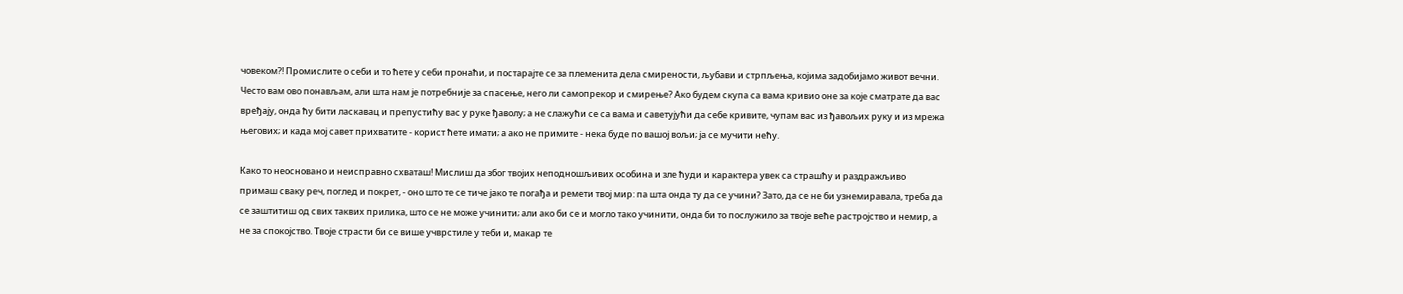човеком?! Промислите о себи и то ћете у себи пронаћи, и постарајте се за племенита дела смирености, љубави и стрпљења, којима задобијамо живот вечни. Често вам ово понављам, али шта нам је потребније за спасење, него ли самопрекор и смирење? Ако будем скупа са вама кривио оне за које сматрате да вас вређају, онда ћу бити ласкавац и препустићу вас у руке ђаволу; а не слажући се са вама и саветујући да себе кривите, чупам вас из ђавољих руку и из мрежа његових; и када мој савет прихватите - корист ћете имати; а ако не примите - нека буде по вашој вољи; ја се мучити нећу.

Како то неосновано и неисправно схваташ! Мислиш да због твојих неподношљивих особина и зле ћуди и карактера увек са страшћу и раздражљиво примаш сваку реч, поглед и покрет, - оно што те се тиче јако те погађа и ремети твој мир: па шта онда ту да се учини? Зато, да се не би узнемиравала, треба да се заштитиш од свих таквих прилика, што се не може учинити; али ако би се и могло тако учинити, онда би то послужило за твоје веће растројство и немир, а не за спокојство. Твоје страсти би се више учврстиле у теби и, макар те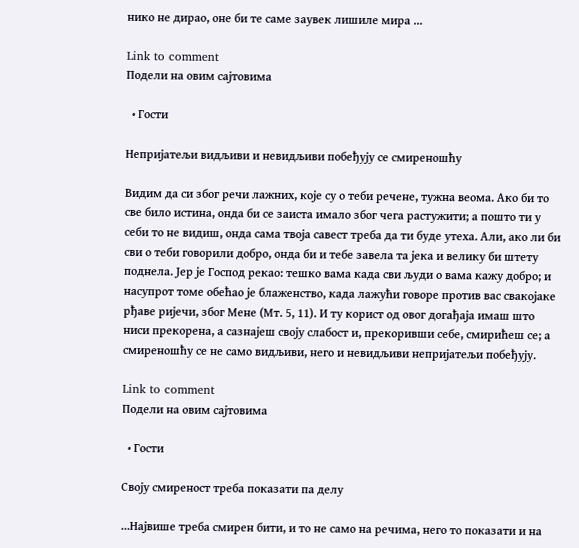нико не дирао, оне би те саме заувек лишиле мира ...

Link to comment
Подели на овим сајтовима

  • Гости

Непријатељи видљиви и невидљиви побеђују се смиреношћу

Видим да си због речи лажних, које су о теби речене, тужна веома. Ако би то све било истина, онда би се заиста имало због чега растужити; а пошто ти у себи то не видиш, онда сама твоја савест треба да ти буде утеха. Али, ако ли би сви о теби говорили добро, онда би и тебе завела та јека и велику би штету поднела. Јер је Господ рекао: тешко вама када сви људи о вама кажу добро; и насупрот томе обећао је блаженство, када лажући говоре против вас свакојаке рђаве ријечи, због Мене (Мт. 5, 11). И ту корист од овог догађаја имаш што ниси прекорена, а сазнајеш своју слабост и, прекоривши себе, смирићеш се; а смиреношћу се не само видљиви, него и невидљиви непријатељи побеђују.

Link to comment
Подели на овим сајтовима

  • Гости

Своју смиреност треба показати па делу

...Највише треба смирен бити, и то не само на речима, него то показати и на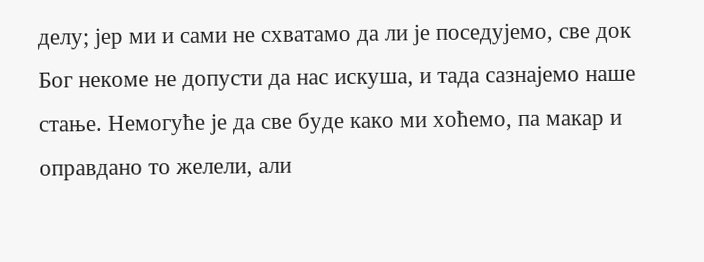делу; јер ми и сами не схватамо да ли је поседујемо, све док Бог некоме не допусти да нас искуша, и тада сазнајемо наше стање. Немогуће је да све буде како ми хоћемо, па макар и оправдано то желели, али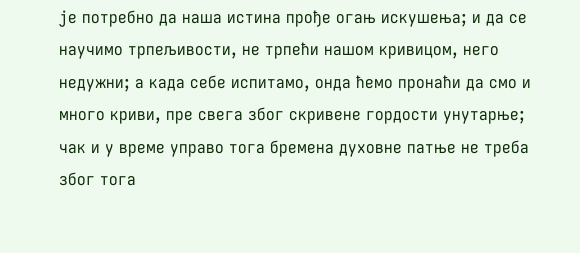је потребно да наша истина прође огањ искушења; и да се научимо трпељивости, не трпећи нашом кривицом, него недужни; а када себе испитамо, онда ћемо пронаћи да смо и много криви, пре свега због скривене гордости унутарње; чак и у време управо тога бремена духовне патње не треба због тога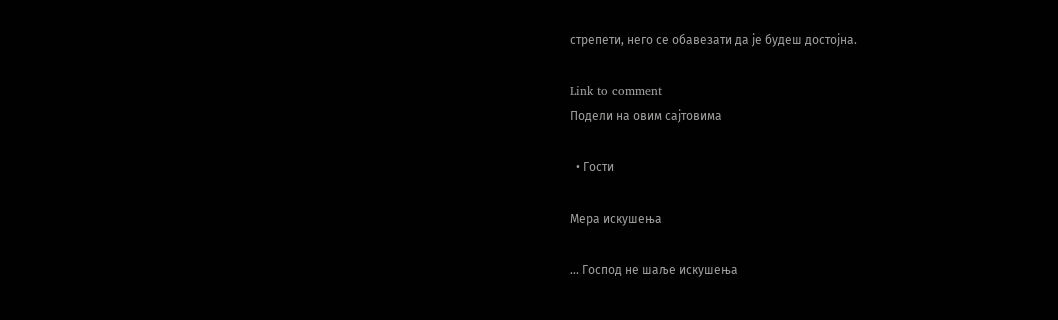стрепети, него се обавезати да је будеш достојна.

Link to comment
Подели на овим сајтовима

  • Гости

Мера искушења

... Господ не шаље искушења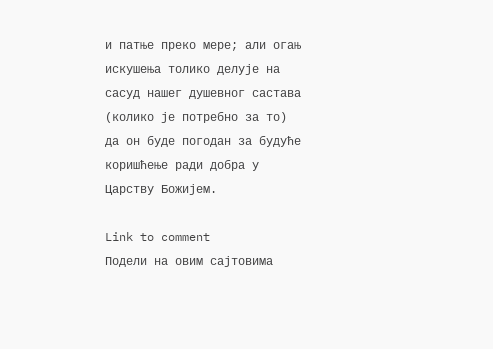и патње преко мере; али огањ искушења толико делује на сасуд нашег душевног састава (колико је потребно за то) да он буде погодан за будуће коришћење ради добра у Царству Божијем.

Link to comment
Подели на овим сајтовима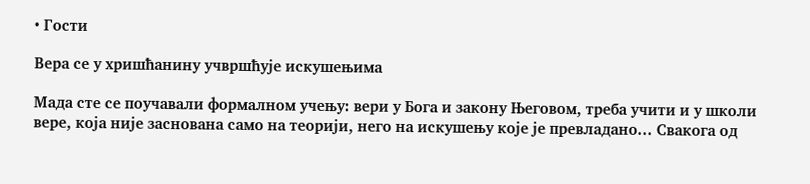• Гости

Вера се у хришћанину учвршћује искушењима

Мада сте се поучавали формалном учењу: вери у Бога и закону Његовом, треба учити и у школи вере, која није заснована само на теорији, него на искушењу које је превладано... Свакога од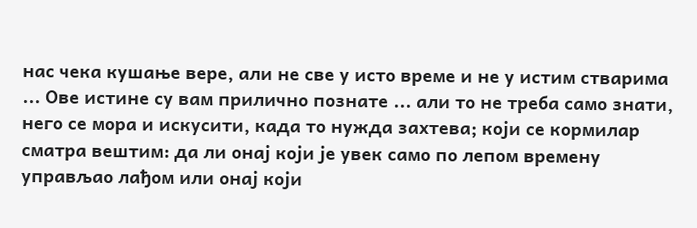нас чека кушање вере, али не све у исто време и не у истим стварима ... Ове истине су вам прилично познате ... али то не треба само знати, него се мора и искусити, када то нужда захтева; који се кормилар сматра вештим: да ли онај који је увек само по лепом времену управљао лађом или онај који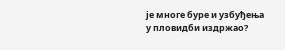је многе буре и узбуђења у пловидби издржао?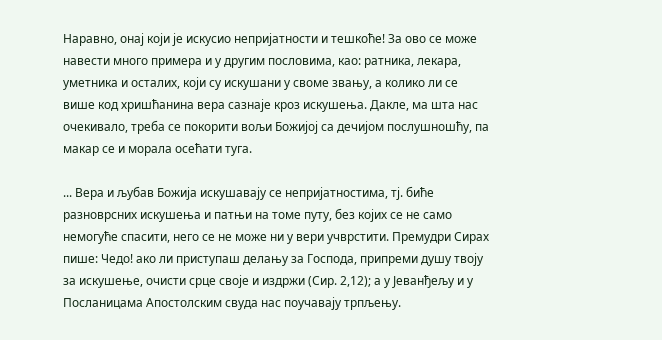Наравно, онај који је искусио непријатности и тешкоће! За ово се може навести много примера и у другим пословима, као: ратника, лекара, уметника и осталих, који су искушани у своме звању, а колико ли се више код хришћанина вера сазнаје кроз искушења. Дакле, ма шта нас очекивало, треба се покорити вољи Божијој са дечијом послушношћу, па макар се и морала осећати туга.

... Вера и љубав Божија искушавају се непријатностима, тј. биће разноврсних искушења и патњи на томе путу, без којих се не само немогуће спасити, него се не може ни у вери учврстити. Премудри Сирах пише: Чедо! ако ли приступаш делању за Господа, припреми душу твоју за искушење, очисти срце своје и издржи (Сир. 2,12); а у Јеванђељу и у Посланицама Апостолским свуда нас поучавају трпљењу.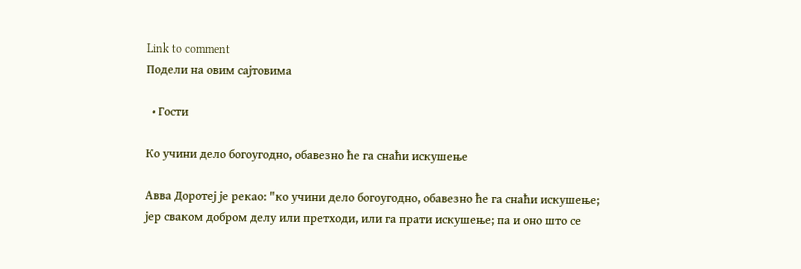Link to comment
Подели на овим сајтовима

  • Гости

Ко учини дело богоугодно, обавезно ће га снаћи искушење

Авва Доротеј је рекао: "ко учини дело богоугодно, обавезно ће га снаћи искушење; јер сваком добром делу или претходи, или га прати искушење; па и оно што се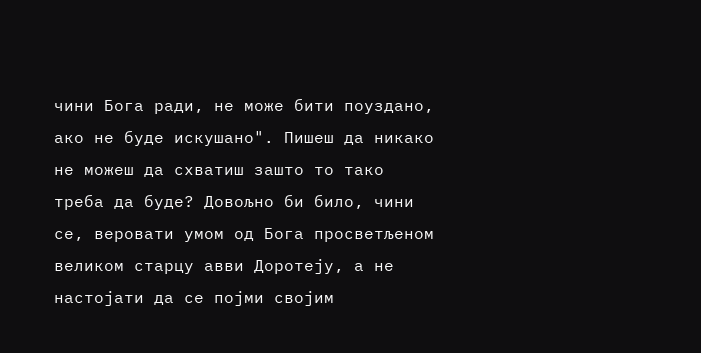чини Бога ради, не може бити поуздано, ако не буде искушано". Пишеш да никако не можеш да схватиш зашто то тако треба да буде? Довољно би било, чини се, веровати умом од Бога просветљеном великом старцу авви Доротеју, а не настојати да се појми својим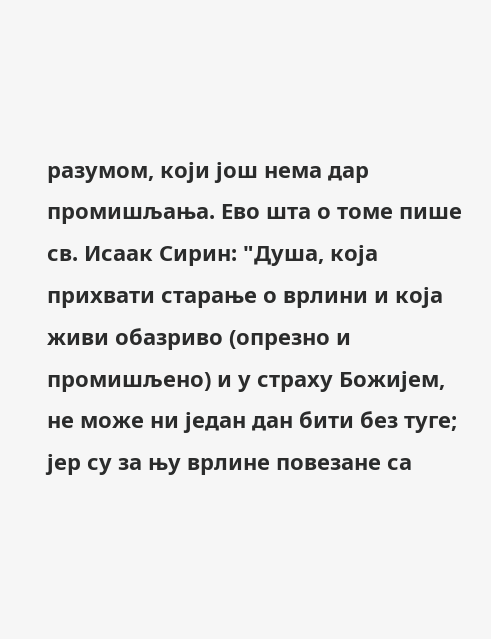разумом, који још нема дар промишљања. Ево шта о томе пише св. Исаак Сирин: "Душа, која прихвати старање о врлини и која живи обазриво (опрезно и промишљено) и у страху Божијем, не може ни један дан бити без туге; јер су за њу врлине повезане са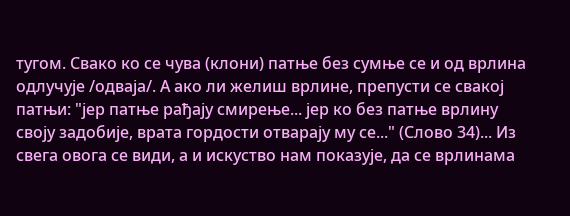тугом. Свако ко се чува (клони) патње без сумње се и од врлина одлучује /одваја/. А ако ли желиш врлине, препусти се свакој патњи: "јер патње рађају смирење... јер ко без патње врлину своју задобије, врата гордости отварају му се..." (Слово 34)... Из свега овога се види, а и искуство нам показује, да се врлинама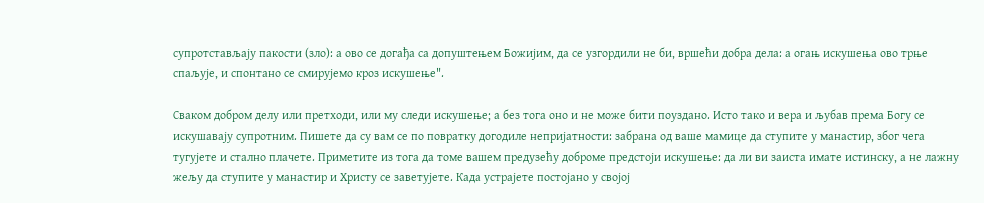супротстављају пакости (зло): а ово се догађа са допуштењем Божијим, да се узгордили не би, вршећи добра дела: а огањ искушења ово трње спаљује, и спонтано се смирујемо кроз искушење".

Сваком добром делу или претходи, или му следи искушење; а без тога оно и не може бити поуздано. Исто тако и вера и љубав према Богу се искушавају супротним. Пишете да су вам се по повратку догодиле непријатности: забрана од ваше мамице да ступите у манастир, због чега тугујете и стално плачете. Приметите из тога да томе вашем предузећу доброме предстоји искушење: да ли ви заиста имате истинску, а не лажну жељу да ступите у манастир и Христу се заветујете. Када устрајете постојано у својој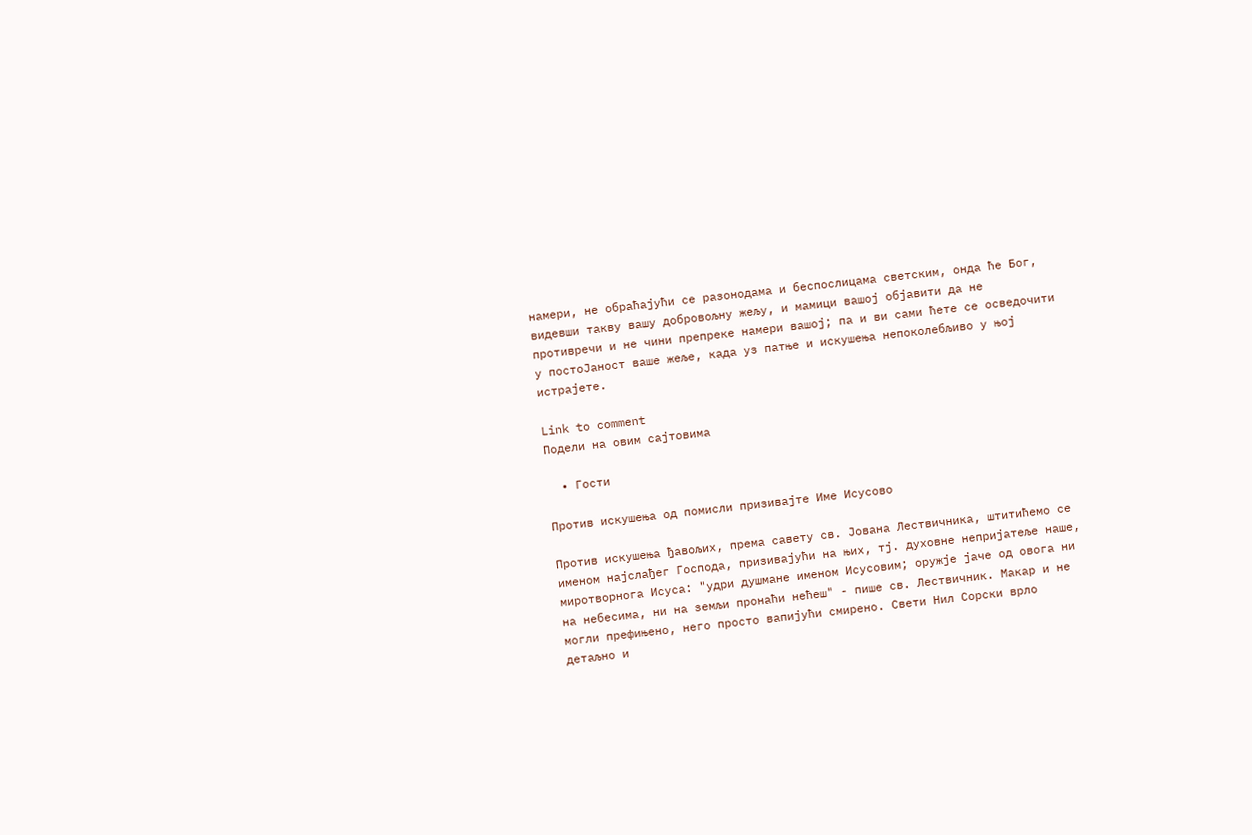намери, не обраћајући се разонодама и беспослицама светским, онда ће Бог, видевши такву вашу добровољну жељу, и мамици вашој објавити да не противречи и не чини препреке намери вашој; па и ви сами ћете се осведочити у постоЈаност ваше жеље, када уз патње и искушења непоколебљиво у њој истрајете.

Link to comment
Подели на овим сајтовима

  • Гости

Против искушења од помисли призивајте Име Исусово

Против искушења ђавољих, према савету св. Јована Лествичника, штитићемо се именом најслађег Господа, призивајући на њих, тј. духовне непријатеље наше, миротворнога Исуса: "удри душмане именом Исусовим; оружје јаче од овога ни на небесима, ни на земљи пронаћи нећеш" - пише св. Лествичник. Макар и не могли префињено, него просто вапијући смирено. Свети Нил Сорски врло детаљно и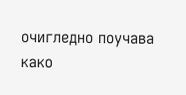очигледно поучава како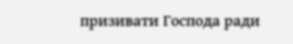призивати Господа ради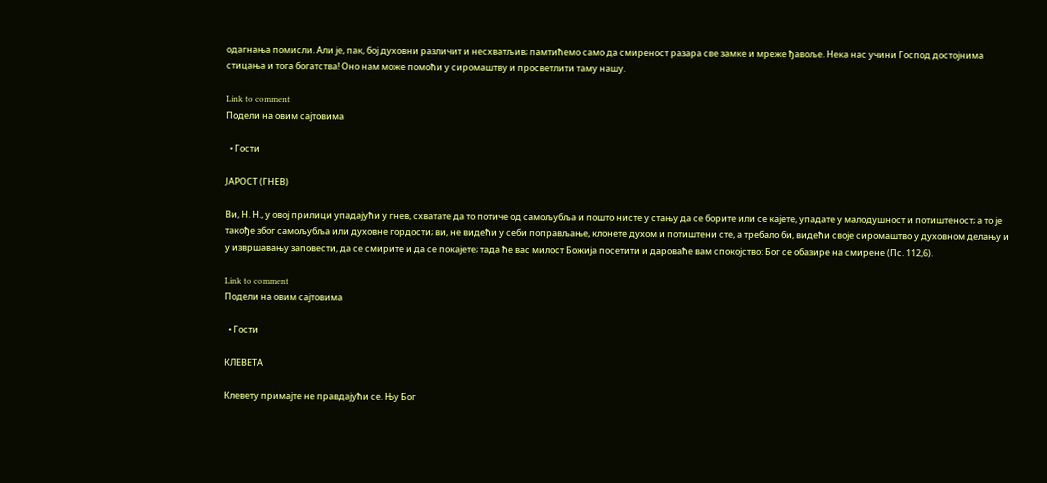одагнања помисли. Али је, пак, бој духовни различит и несхватљив; памтићемо само да смиреност разара све замке и мреже ђавоље. Нека нас учини Господ достојнима стицања и тога богатства! Оно нам може помоћи у сиромаштву и просветлити таму нашу.

Link to comment
Подели на овим сајтовима

  • Гости

ЈАРОСТ (ГНЕВ)

Ви, Н. Н., у овој прилици упадајући у гнев, схватате да то потиче од самољубља и пошто нисте у стању да се борите или се кајете, упадате у малодушност и потиштеност; а то је такође због самољубља или духовне гордости; ви, не видећи у себи поправљање, клонете духом и потиштени сте, а требало би, видећи своје сиромаштво у духовном делању и у извршавању заповести, да се смирите и да се покајете; тада ће вас милост Божија посетити и дароваће вам спокојство: Бог се обазире на смирене (Пс. 112,6).

Link to comment
Подели на овим сајтовима

  • Гости

КЛЕВЕТА

Клевету примајте не правдајући се. Њу Бог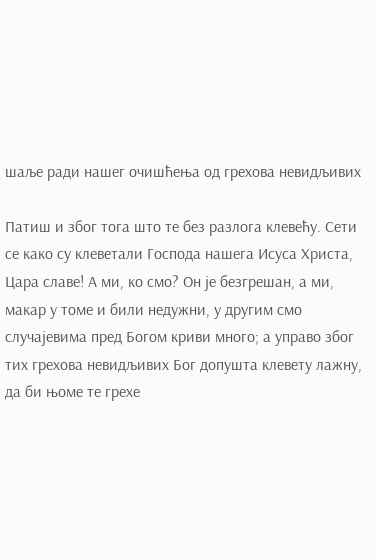шаље ради нашег очишћења од грехова невидљивих

Патиш и због тога што те без разлога клевећу. Сети се како су клеветали Господа нашега Исуса Христа, Цара славе! А ми, ко смо? Он је безгрешан, а ми, макар у томе и били недужни, у другим смо случајевима пред Богом криви много; а управо због тих грехова невидљивих Бог допушта клевету лажну, да би њоме те грехе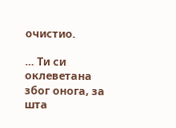очистио.

... Ти си оклеветана због онога, за шта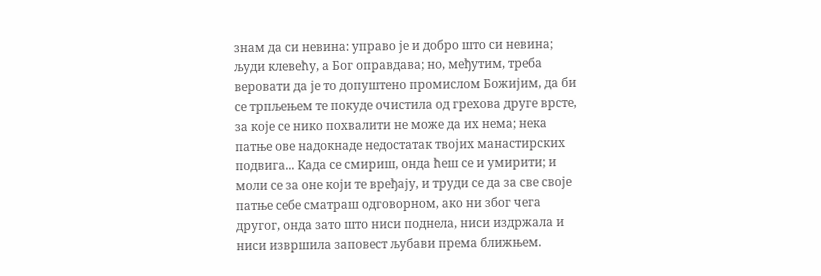знам да си невина: управо је и добро што си невина; људи клевећу, а Бог оправдава; но, међутим, треба веровати да је то допуштено промислом Божијим, да би се трпљењем те покуде очистила од грехова друге врсте, за које се нико похвалити не може да их нема; нека патње ове надокнаде недостатак твојих манастирских подвига... Када се смириш, онда ћеш се и умирити; и моли се за оне који те вређају, и труди се да за све своје патње себе сматраш одговорном, ако ни због чега другог, онда зато што ниси поднела, ниси издржала и ниси извршила заповест љубави према ближњем.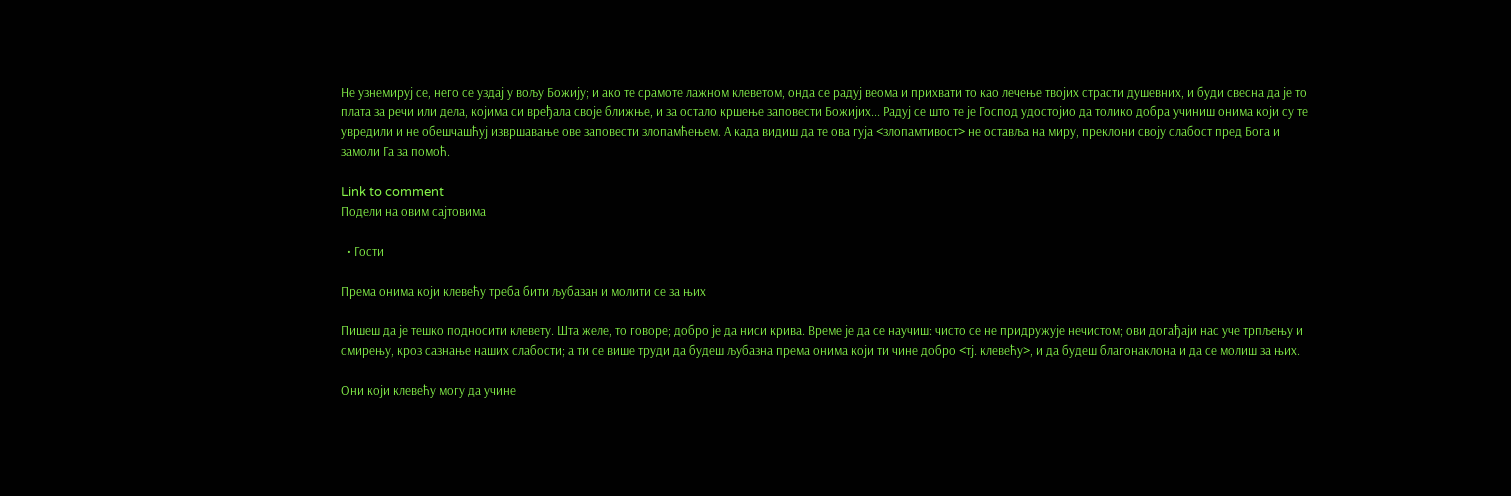Не узнемируј се, него се уздај у вољу Божију; и ако те срамоте лажном клеветом, онда се радуј веома и прихвати то као лечење твојих страсти душевних, и буди свесна да је то плата за речи или дела, којима си вређала своје ближње, и за остало кршење заповести Божијих... Радуј се што те је Господ удостојио да толико добра учиниш онима који су те увредили и не обешчашћуј извршавање ове заповести злопамћењем. А када видиш да те ова гуја <злопамтивост> не оставља на миру, преклони своју слабост пред Бога и замоли Га за помоћ.

Link to comment
Подели на овим сајтовима

  • Гости

Према онима који клевећу треба бити љубазан и молити се за њих

Пишеш да је тешко подносити клевету. Шта желе, то говоре; добро је да ниси крива. Време је да се научиш: чисто се не придружује нечистом; ови догађаји нас уче трпљењу и смирењу, кроз сазнање наших слабости; а ти се више труди да будеш љубазна према онима који ти чине добро <тј. клевећу>, и да будеш благонаклона и да се молиш за њих.

Они који клевећу могу да учине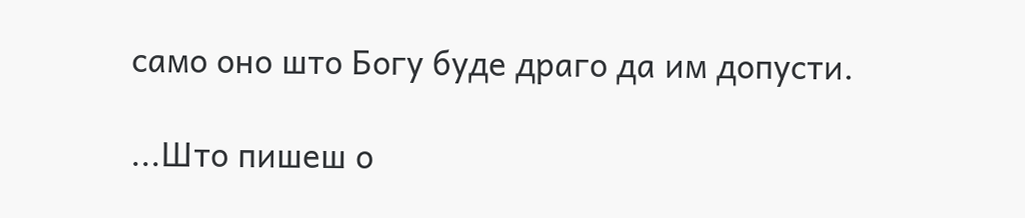само оно што Богу буде драго да им допусти.

...Што пишеш о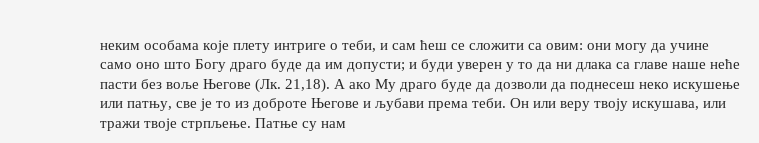неким особама које плету интриге о теби, и сам ћеш се сложити са овим: они могу да учине само оно што Богу драго буде да им допусти; и буди уверен у то да ни длака са главе наше неће пасти без воље Његове (Лк. 21,18). А ако Му драго буде да дозволи да поднесеш неко искушење или патњу, све је то из доброте Његове и љубави према теби. Он или веру твоју искушава, или тражи твоје стрпљење. Патње су нам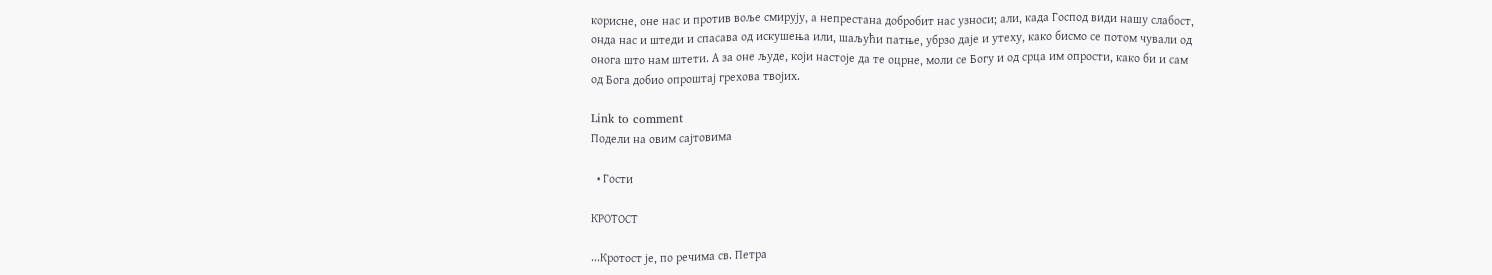корисне, оне нас и против воље смирују, а непрестана добробит нас узноси; али, када Господ види нашу слабост, онда нас и штеди и спасава од искушења или, шаљући патње, убрзо даје и утеху, како бисмо се потом чували од онога што нам штети. А за оне људе, који настоје да те оцрне, моли се Богу и од срца им опрости, како би и сам од Бога добио опроштај грехова твојих.

Link to comment
Подели на овим сајтовима

  • Гости

КРОТОСТ

...Кротост је, по речима св. Петра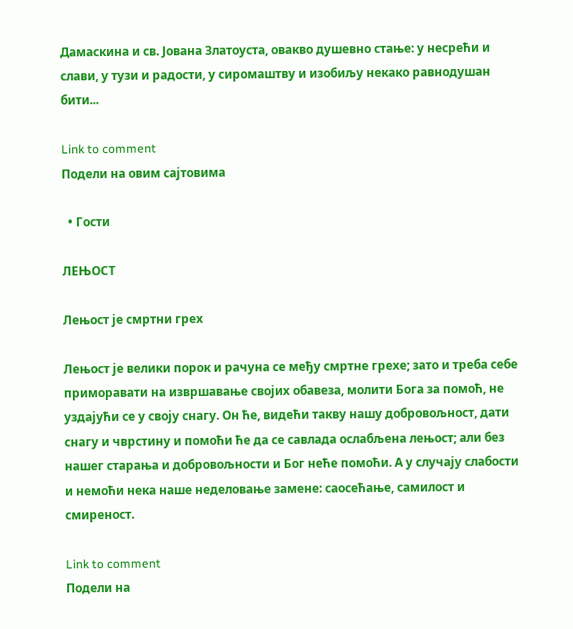Дамаскина и св. Јована Златоуста, овакво душевно стање: у несрећи и слави, у тузи и радости, у сиромаштву и изобиљу некако равнодушан бити...

Link to comment
Подели на овим сајтовима

  • Гости

ЛЕЊОСТ

Лењост је смртни грех

Лењост је велики порок и рачуна се међу смртне грехе; зато и треба себе приморавати на извршавање својих обавеза, молити Бога за помоћ, не уздајући се у своју снагу. Он ће, видећи такву нашу добровољност, дати снагу и чврстину и помоћи ће да се савлада ослабљена лењост; али без нашег старања и добровољности и Бог неће помоћи. А у случају слабости и немоћи нека наше неделовање замене: саосећање, самилост и смиреност.

Link to comment
Подели на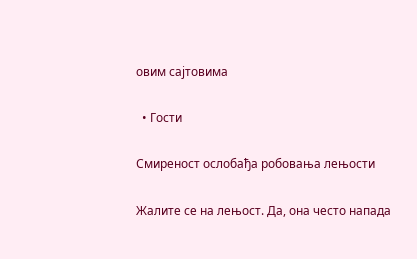овим сајтовима

  • Гости

Смиреност ослобађа робовања лењости

Жалите се на лењост. Да, она често напада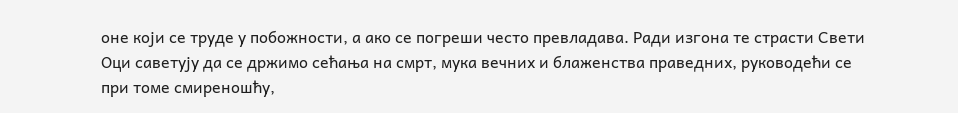оне који се труде у побожности, а ако се погреши често превладава. Ради изгона те страсти Свети Оци саветују да се држимо сећања на смрт, мука вечних и блаженства праведних, руководећи се при томе смиреношћу,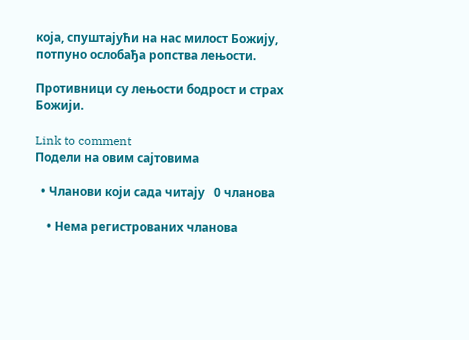која, спуштајући на нас милост Божију, потпуно ослобађа ропства лењости.

Противници су лењости бодрост и страх Божији.

Link to comment
Подели на овим сајтовима

  • Чланови који сада читају   0 чланова

    • Нема регистрованих чланова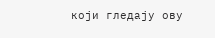који гледају ову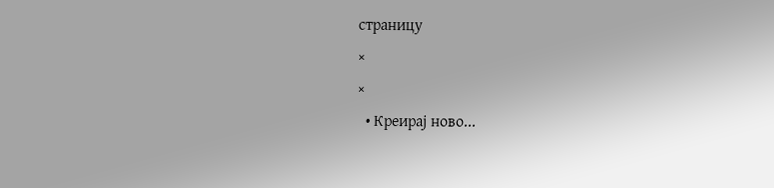страницу
×
×
  • Креирај ново...